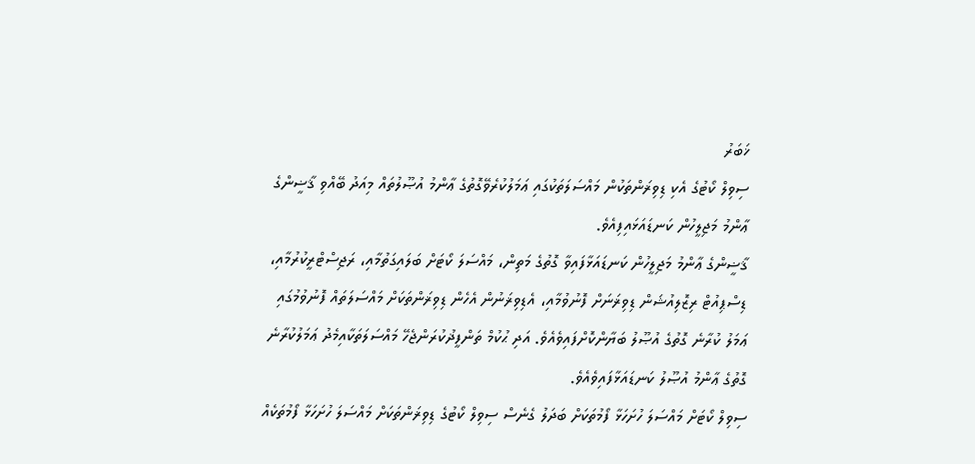ޚަބަރު
ސިވިލް ކޯޓުގެ އެކި ޑިވިޜަންތަކުން މައްސަލަތަކުގައި ޢަމަލުކުރެވޭގޮތުގެ ޢާންމު އުޞޫލުތައް މިއަދު ބޭއްވި ޤާޟީންގެ ޢާންމު މަޖިލީހުން ކަނޑައަޅައިފިއެވެ.
ޤާޟީންގެ ޢާންމު މަޖިލީހުން ކަނޑައަޅާފައިވާ ގޮތުގެ މަތިން، މައްސަލަ ކޯޓަށް ބަލައިގަތުމާއި، ރަޖިސްޓްރީކުރުމާއި، ޑިސްޕިއުޓް ރިޒޮލިއުޝަން ޑިވިޜަނަށް ފޮނުވުމާއި، އެޑިވިޜަނުން އެހެން ޑިވިޜަންތަކަށް މައްސަލަތައް ފޮނުވުމުގައި ޢަމަލު ކުރާނެ ގޮތުގެ އުޞޫލު ބަޔާންކޮށްފައިވެއެވެ. އަދި ޙުކުމް ތަންފީޛުކުރަންޖެހޭ މައްސަލަތަކާއިމެދު ޢަމަލުކުރާނެ ގޮތުގެ ޢާންމު އުޞޫލު ކަނޑައަޅާފައިވެއެވެ.
ސިވިލް ކޯޓަށް މައްސަލަ ހުށަހަޅާ ފޯމުތަކަށް ބަދަލު ގެނެސް ސިވިލް ކޯޓުގެ ޑިވިޜަންތަކަށް މައްސަލަ ހުށަހަޅާ ފޯމުތަކެއް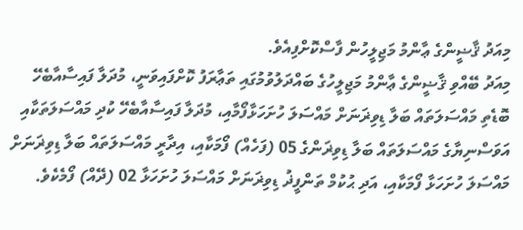މިއަދު ޤާޟީންގެ ޢާންމު މަޖިލީހުން ފާސްކޮށްފިއެވެ.
މިއަދު ބޭއްވި ޤާޟީންގެ ޢާންމު މަޖިލީހުގެ ބައްދަލުވުމުގައި ތަޢާރަފު ކޮށްފައިވަނީ، މުދަލާ ފައިސާއާބެހޭ ބޮޑެތި މައްސަލަތައް ބަލާ ޑިވިޜަނަށް މައްސަލަ ހުށަހަޅާފޯމާއި، މުދަލާ ފައިސާއާބެހޭ ކުދި މައްސަލަތަކާއި އަވަސްނިޔާގެ މައްސަލަތައް ބަލާ ޑިވިޜަންގެ 05 (ފަހެއް) ފޯމަކާއި، އިދާރީ މައްސަލަތައް ބަލާ ޑިވިޜަނަށް މައްސަލަ ހުށަހަޅާ ފޯމަކާއި، އަދި ޙުކުމް ތަންފީޛު ޑިވިޜަނަށް މައްސަލަ ހުށަހަޅާ 02 (ދޭއް) ފޯމެކެވެ.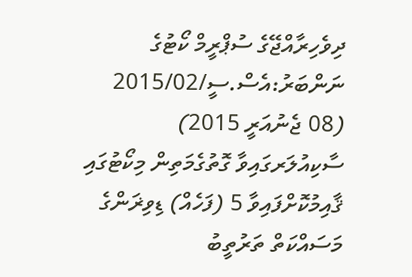ދިވެހިރާއްޖޭގެ ސުޕްރީމް ކޯޓުގެ ނަންބަރު:އެސް.ސީ/2015/02 (08 ޖެނުއަރީ 2015) ސާކިއުލަރގައިވާ ގޮތުގެމަތިން މިކޯޓުގައި ޤާއިމުކޮށްފައިވާ 5 (ފަހެއް) ޑިވިޜަންގެ މަސައްކަތް ތަރުތީބު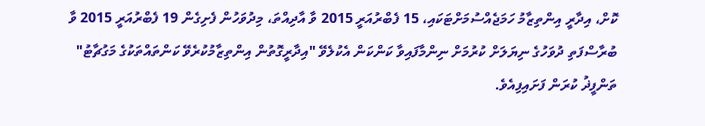ކޮށް، އިދާރީ އިންތިޒާމު ހަމަޖެއްސުމަށްޓަކައި، 15 ފެބްރުއަރީ 2015 ވާ އާދިއްތަ، މިދުވަހުން ފެށިގެން 19 ފެބްރުއަރީ 2015 ވާ ބުރާސްފަތި ދުވަހުގެ ނިޔަލަށް ކުރުމަށް ނިންމާފައިވާ ކަންކަން އެކުލެވޭ "އިދާރީގޮތުން އިންތިޒާމުކުރެވޭ ކަންތައްތަކުގެ މަގުޗާޓު" ތަންފީޛު ކުރަން ފަށައިފިއެވެ.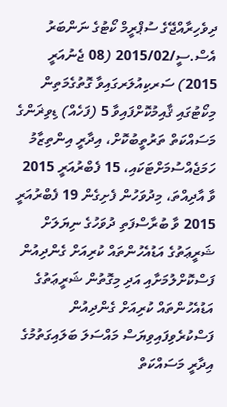ދިވެހިރާއްޖޭގެ ސުޕްރީމް ކޯޓުގެ ނަންބަރު އެސް.ސީ/2015/02 (08 ޖެނުއަރީ 2015) ސަރކިއުލަރގައިވާ ގޮތުގެމަތިން މިކޯޓުގައި ޤާއިމުކޮށްފައިވާ 5 (ފަހެއް) ޑިވިޜަންގެ މަސައްކަތް ތަރުތީބުކޮށް، އިދާރީ އިންތިޒާމު ހަމަޖެއްސުމަށްޓަކައި، 15 ފެބްރުއަރީ 2015 ވާ އާދިއްތަ، މިދުވަހުން ފެށިގެން 19 ފެބްރުއަރީ 2015 ވާ ބުރާސްފަތި ދުވަހުގެ ނިޔަލަށް ޝަރީޢަތުގެ އަޑުއެހުންތައް ކުރިއަށް ގެންދިއުން ފަސްކޮށްލުމަށާއި އަދި މިގޮތުން ޝަރީޢަތުގެ އަޑުއެހުންތައް ކުރިއަށް ގެންދިއުން ފަސްކުރެވިފައިވިޔަސް މައްސަލަ ބަލައިގަތުމުގެ އިދާރީ މަސައްކަތް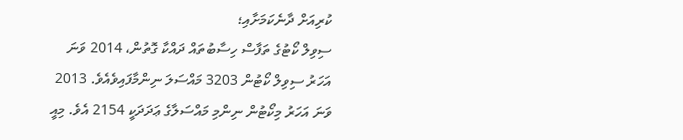ކުރިއަށް ދާނެކަމަށާއި؛
ސިވިލް ކޯޓުގެ ތަފާސް ހިސާބުތައް ދައްކާ ގޮތުން، 2014 ވަނަ އަހަރު ސިވިލް ކޯޓުން 3203 މައްސަލަ ނިންމާފައިވެއެވެ. 2013 ވަނަ އަހަރު މިކޯޓުން ނިންމި މައްސަލާގެ ޢަދަދަކީ 2154 އެވެ. މިއީ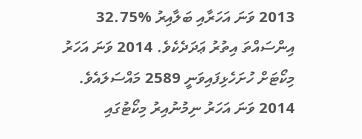2013 ވަނަ އަހަރާއި ބަލާއިރު %32.75 އިންސައްތަ އިތުރު ޢަދަދެކެވެ. 2014 ވަނަ އަހަރު މިކޯޓަށް ހުށަހެޅިފައިވަނީ 2589 މައްސަލައެވެ. 2014 ވަނަ އަހަރު ނިމުނުއިރު މިކޯޓުގައި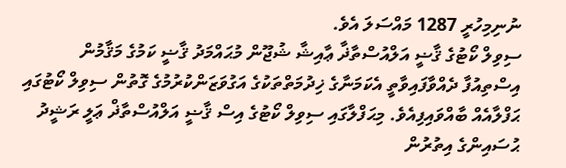ނުނިމިހުރީ 1287 މައްސަލަ އެވެ.
ސިވިލް ކޯޓުގެ ޤާޟީ އަލްއުސްތާޛާ ޢާއިޝާ ޝުޖޫން މުޙައްމަދު ޤާޟީ ކަމުގެ މަޤާމުން އިސްތިއުފާ ދެއްވާފައިވާތީ އެކަމަނާގެ ޚިދުމަތްތަކުގެ އަގުވަޒަންކުރުމުގެ ގޮތުން ސިވިލް ކޯޓުގައި ޙަފްލާއެއް ބާއްވައިފިއެވެ. މިޙަފްލާގައި ސިވިލް ކޯޓުގެ އިސް ޤާޟީ އަލްއުސްތާޛް ޢަލީ ރަޝީދު ޙުސައިންގެ އިތުރުން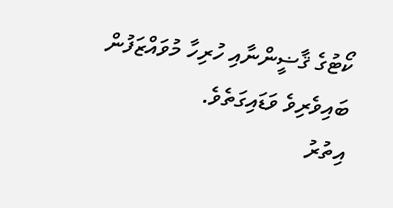ކޯޓުގެ ޤާޟީންނާއި ހުރިހާ މުވައްޒަފުން ބައިވެރިވެ ވަޑައިގަތެވެ.
އިތުރު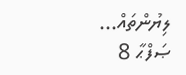ލިޔުންތައް...
ޞަފްޙާ 8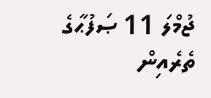ޖުމްލަ 11 ޞަފުޙާގެ ތެރެއިން